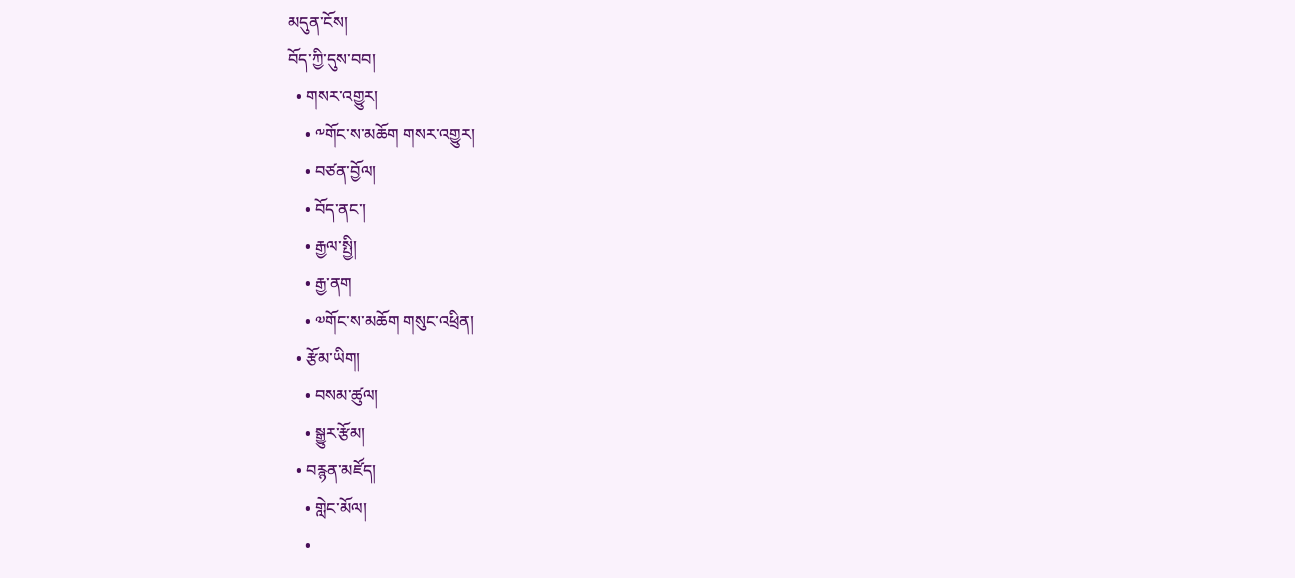མདུན་ངོས།
བོད་ཀྱི་དུས་བབ།
  • གསར་འགྱུར།
    • ༸གོང་ས་མཆོག གསར་འགྱུར།
    • བཙན་བྱོལ།
    • བོད་ནང་།
    • རྒྱལ་སྤྱི།
    • རྒྱ་ནག
    • ༧གོང་ས་མཆོག གསུང་འཕྲིན།
  • རྩོམ་ཡིག།
    • བསམ་ཚུལ།
    • སྒྱུར་རྩོམ།
  • བརྙན་མཛོད།
    • གླེང་མོལ།
    •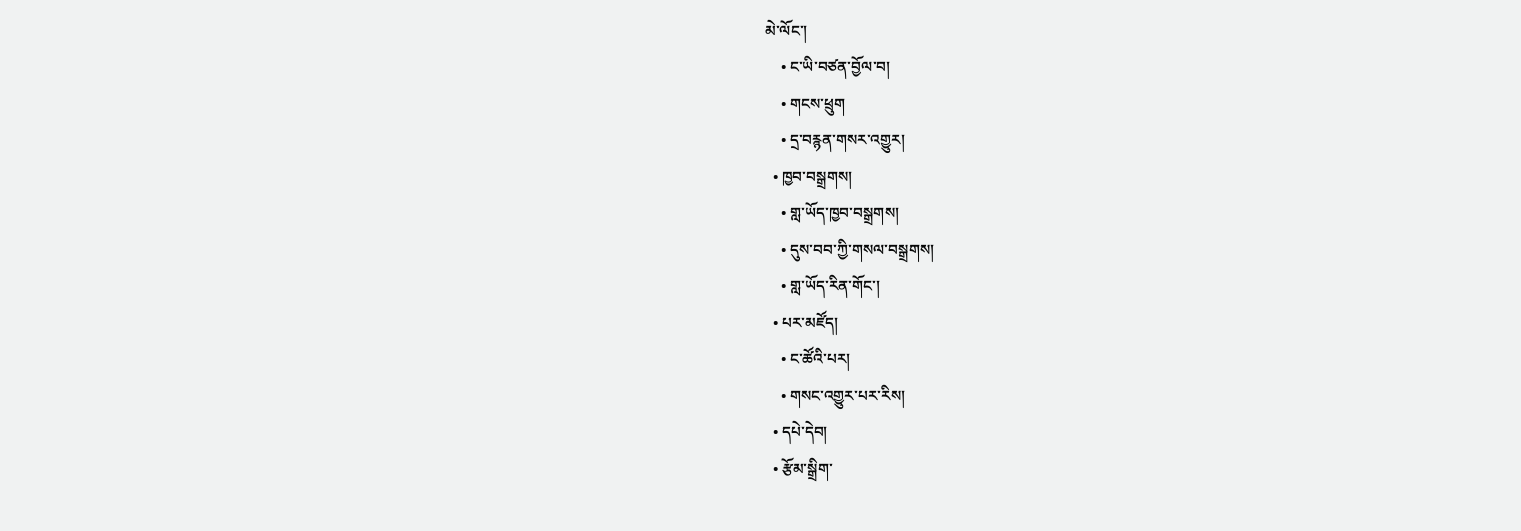མེ་ལོང་།
    • ང་ཡི་བཙན་བྱོལ་བ།
    • གངས་ཕྲུག
    • དྲ་བརྙན་གསར་འགྱུར།
  • ཁྱབ་བསྒྲགས།
    • གླ་ཡོད་ཁྱབ་བསྒྲགས།
    • དུས་བབ་ཀྱི་གསལ་བསྒྲགས།
    • གླ་ཡོད་རིན་གོང་།
  • པར་མཛོད།
    • ང་ཚོའི་པར།
    • གསང་འགྱུར་པར་རིས།
  • དཔེ་དེབ།
  • རྩོམ་སྒྲིག་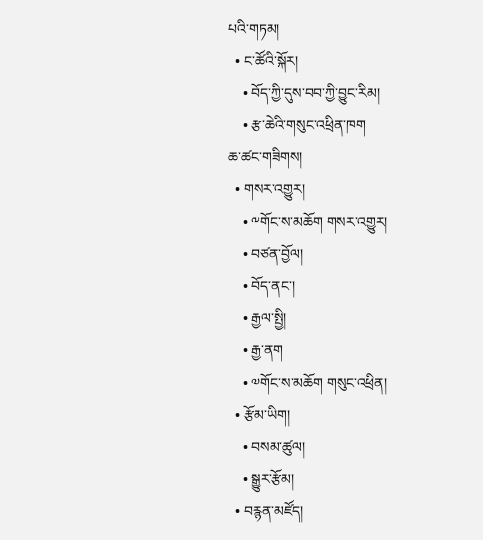པའི་གཏམ།
  • ང་ཚོའི་སྐོར།
    • བོད་ཀྱི་དུས་བབ་ཀྱི་བྱུང་རིམ།
    • རྩ་ཆེའི་གསུང་འཕྲིན་ཁག
ཆ་ཚང་གཟིགས།
  • གསར་འགྱུར།
    • ༸གོང་ས་མཆོག གསར་འགྱུར།
    • བཙན་བྱོལ།
    • བོད་ནང་།
    • རྒྱལ་སྤྱི།
    • རྒྱ་ནག
    • ༧གོང་ས་མཆོག གསུང་འཕྲིན།
  • རྩོམ་ཡིག།
    • བསམ་ཚུལ།
    • སྒྱུར་རྩོམ།
  • བརྙན་མཛོད།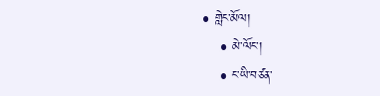• གླེང་མོལ།
    • མེ་ལོང་།
    • ང་ཡི་བཙན་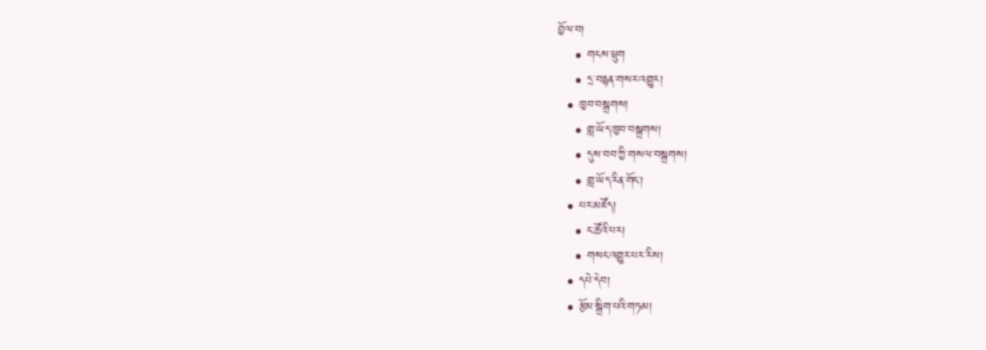བྱོལ་བ།
    • གངས་ཕྲུག
    • དྲ་བརྙན་གསར་འགྱུར།
  • ཁྱབ་བསྒྲགས།
    • གླ་ཡོད་ཁྱབ་བསྒྲགས།
    • དུས་བབ་ཀྱི་གསལ་བསྒྲགས།
    • གླ་ཡོད་རིན་གོང་།
  • པར་མཛོད།
    • ང་ཚོའི་པར།
    • གསང་འགྱུར་པར་རིས།
  • དཔེ་དེབ།
  • རྩོམ་སྒྲིག་པའི་གཏམ།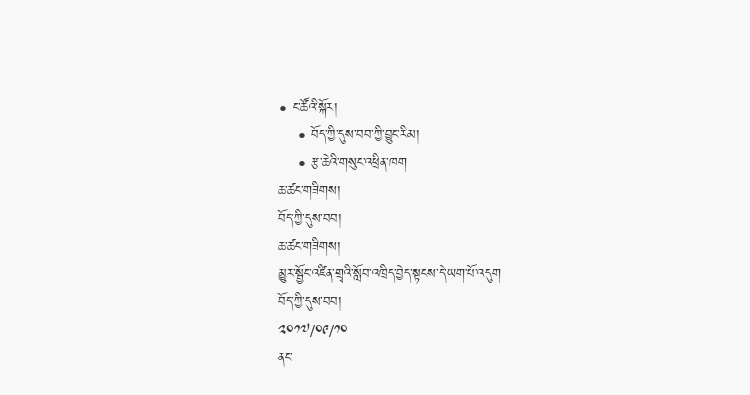• ང་ཚོའི་སྐོར།
    • བོད་ཀྱི་དུས་བབ་ཀྱི་བྱུང་རིམ།
    • རྩ་ཆེའི་གསུང་འཕྲིན་ཁག
ཆ་ཚང་གཟིགས།
བོད་ཀྱི་དུས་བབ།
ཆ་ཚང་གཟིགས།
མྱུར་སྦྱོང་འཛིན་གྲྭའི་སློབ་འཁྲིད་བྱེད་སྟངས་དེ་ཡག་པོ་འདུག
བོད་ཀྱི་དུས་བབ།
༢༠༡༧/༠༩/༡༠
ནང་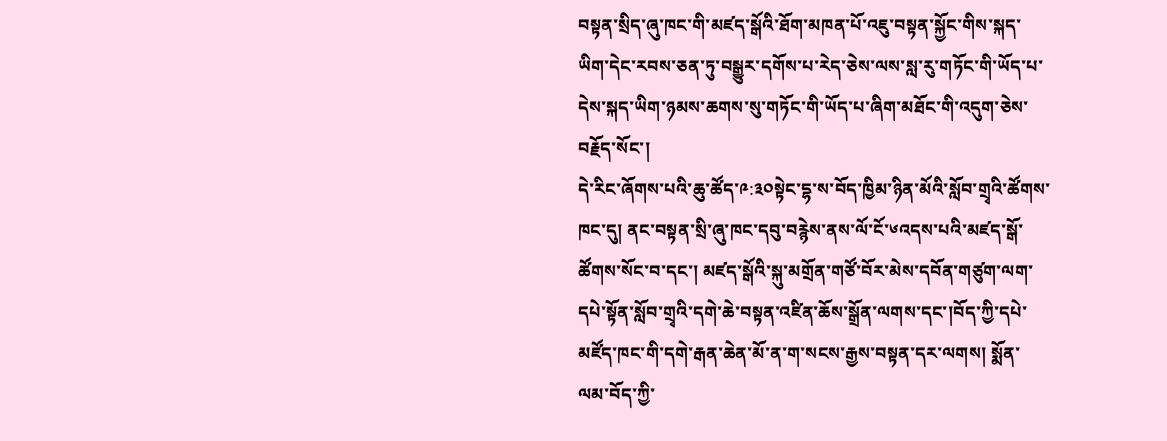བསྟན་སྲིད་ཞུ་ཁང་གི་མཛད་སྒོའི་ཐོག་མཁན་པོ་འཇུ་བསྟན་སྐྱོང་གིས་སྐད་ཡིག་དེང་རབས་ཅན་ཏུ་བསྒྱུར་དགོས་པ་རེད་ཅེས་ལས་སླ་རུ་གཏོང་གི་ཡོད་པ་དེས་སྐད་ཡིག་ཉམས་ཆགས་སུ་གཏོང་གི་ཡོད་པ་ཞིག་མཐོང་གི་འདུག་ཅེས་བརྗོད་སོང་།
དེ་རིང་ཞོགས་པའི་ཆུ་ཚོད་༩:༣༠སྟེང་དྷ་ས་བོད་ཁྱིམ་ཉིན་མོའི་སློབ་གྲྭའི་ཚོགས་ཁང་དུ། ནང་བསྟན་སྲི་ཞུ་ཁང་དབུ་བརྙེས་ནས་ལོ་ངོ་༦འདས་པའི་མཛད་སྒོ་ཚོགས་སོང་བ་དང་། མཛད་སྒོའི་སྐུ་མགྲོན་གཙོ་བོར་མེས་དབོན་གཙུག་ལག་དཔེ་སྟོན་སློབ་གྲྭའི་དགེ་ཆེ་བསྟན་འཛིན་ཆོས་སྒྲོན་ལགས་དང་།བོད་ཀྱི་དཔེ་མཛོད་ཁང་གི་དགེ་རྒན་ཆེན་མོ་ན་ག་སངས་རྒྱས་བསྟན་དར་ལགས། སྨོན་ལམ་བོད་ཀྱི་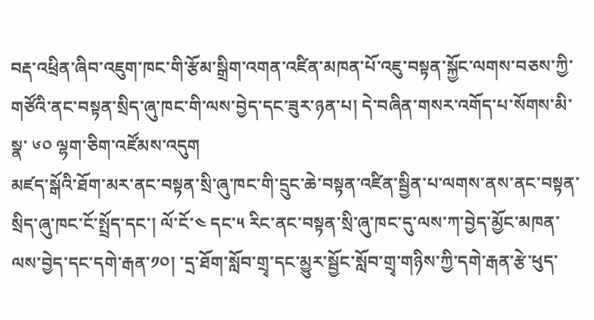བརྡ་འཕྲིན་ཞིབ་འཇུག་ཁང་གི་རྩོམ་སྒྲིག་འགན་འཛིན་མཁན་པོ་འཇུ་བསྟན་སྐྱོང་ལགས་བཅས་ཀྱི་གཙོའི་ནང་བསྟན་སྲིད་ཞུ་ཁང་གི་ལས་བྱེད་དང་ཟུར་ཉན་པ། དེ་བཞིན་གསར་འགོད་པ་སོགས་མི་སྣ་ ༦༠ ལྷག་ཅིག་འཛོམས་འདུག
མཛད་སྒོའི་ཐོག་མར་ནང་བསྟན་སྲི་ཞུ་ཁང་གི་དྲུང་ཆེ་བསྟན་འཛིན་སྦྱིན་པ་ལགས་ནས་ནང་བསྟན་སྲིད་ཞུ་ཁང་ངོ་སྤྲོད་དང་། ལོ་ངོ་༤ དང་༥ རིང་ནང་བསྟན་སྲི་ཞུ་ཁང་དུ་ལས་ཀ་བྱེད་མྱོང་མཁན་ལས་བྱེད་དང་དགེ་རྒན་༡༠། ་དྲ་ཐོག་སློབ་གྲྭ་དང་མྱུར་སྦྱོང་སློབ་གྲྭ་གཉིས་ཀྱི་དགེ་རྒན་རྩེ་ཕུད་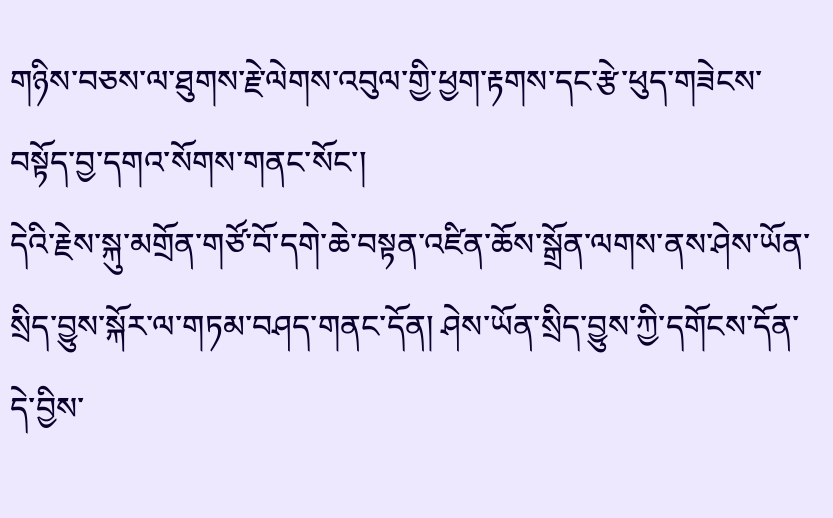གཉིས་བཅས་ལ་ཐུགས་རྗེ་ལེགས་འབུལ་གྱི་ཕྱག་རྟགས་དང་རྩེ་ཕུད་གཟེངས་བསྟོད་བྱ་དགའ་སོགས་གནང་སོང་།
དེའི་རྗེས་སྐུ་མགྲོན་གཙོ་བོ་དགེ་ཆེ་བསྟན་འཛིན་ཆོས་སྒྲོན་ལགས་ནས་ཤེས་ཡོན་སྲིད་བྱུས་སྐོར་ལ་གཏམ་བཤད་གནང་དོན། ཤེས་ཡོན་སྲིད་བྱུས་ཀྱི་དགོངས་དོན་དེ་བྱིས་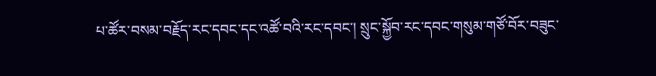པ་ཚོར་བསམ་བརྗོད་རང་དབང་དང་འཚོ་བའི་རང་དབང་། སྲུང་སྐྱོབ་རང་དབང་གསུམ་གཙོ་བོར་བཟུང་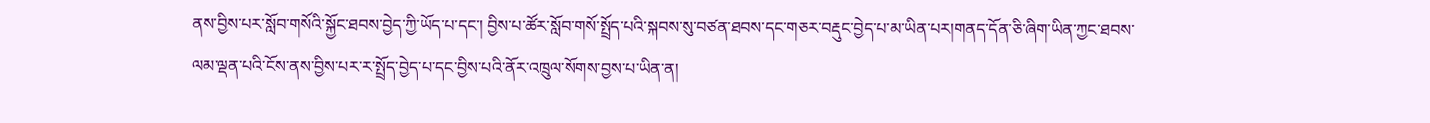ནས་བྱིས་པར་སློབ་གསོའི་སྐྱོང་ཐབས་བྱེད་ཀྱི་ཡོད་པ་དང་། བྱིས་པ་ཚོར་སློབ་གསོ་སྤྲོད་པའི་སྐབས་སུ་བཙན་ཐབས་དང་གཅར་བརྡུང་བྱེད་པ་མ་ཡིན་པར།གནད་དོན་ཅི་ཞིག་ཡིན་ཀྱང་ཐབས་ལམ་ལྡན་པའི་ངོས་ནས་བྱིས་པར་ར་སྤྲོད་བྱེད་པ་དང་བྱིས་པའི་ནོར་འཁྲུལ་སོགས་བྱས་པ་ཡིན་ན།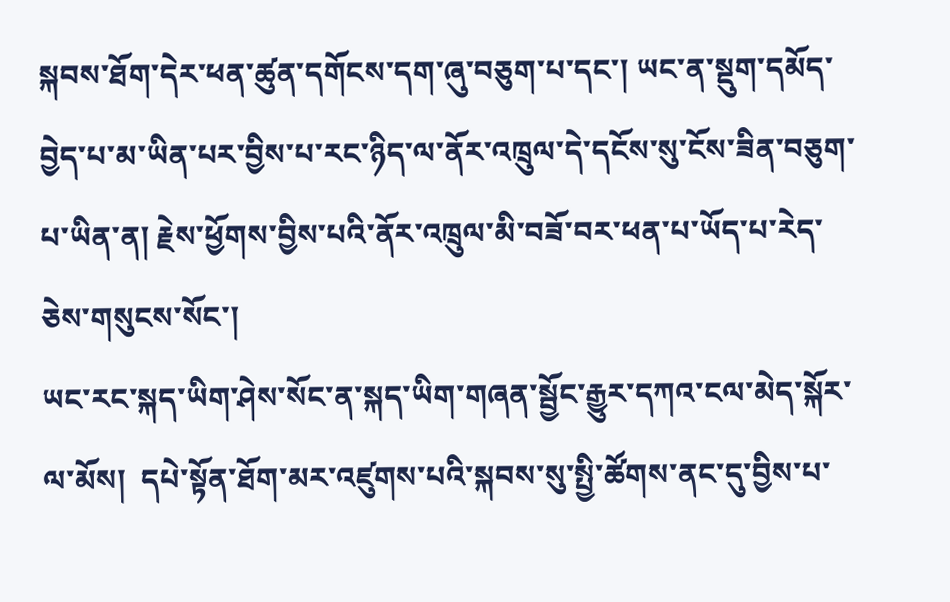སྐབས་ཐོག་དེར་ཕན་ཚུན་དགོངས་དག་ཞུ་བཅུག་པ་དང་། ཡང་ན་སྡུག་དམོད་བྱེད་པ་མ་ཡིན་པར་བྱིས་པ་རང་ཉིད་ལ་ནོར་འཁྲུལ་དེ་དངོས་སུ་ངོས་ཟིན་བཅུག་པ་ཡིན་ན། རྗེས་ཕྱོགས་བྱིས་པའི་ནོར་འཁྲུལ་མི་བཟོ་བར་ཕན་པ་ཡོད་པ་རེད་ཅེས་གསུངས་སོང་།
ཡང་རང་སྐད་ཡིག་ཤེས་སོང་ན་སྐད་ཡིག་གཞན་སྦྱོང་རྒྱུར་དཀའ་ངལ་མེད་སྐོར་ལ་མོས།  དཔེ་སྟོན་ཐོག་མར་འཛུགས་པའི་སྐབས་སུ་སྤྱི་ཚོགས་ནང་དུ་བྱིས་པ་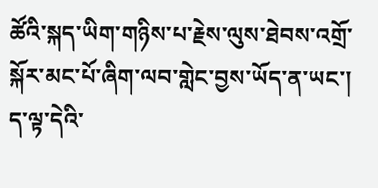ཚོའི་སྐད་ཡིག་གཉིས་པ་རྗེས་ལུས་ཐེབས་འགྲོ་སྐོར་མང་པོ་ཞིག་ལབ་གླེང་བྱས་ཡོད་ན་ཡང་། ད་ལྟ་དེའི་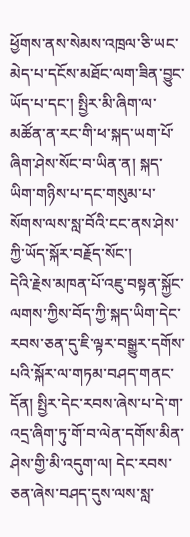ཕྱོགས་ནས་སེམས་འཁྲལ་ཅི་ཡང་མེད་པ་དངོས་མཐོང་ལག་ཟིན་བྱུང་ཡོད་པ་དང་། སྤྱིར་མི་ཞིག་ལ་མཚོན་ན་རང་གི་ཕ་སྐད་ཡག་པོ་ཞིག་ཤེས་སོང་བ་ཡིན་ན། སྐད་ཡིག་གཉིས་པ་དང་གསུམ་པ་སོགས་ལས་སླ་བོའི་ངང་ནས་ཤེས་ཀྱི་ཡོད་སྐོར་བརྗོད་སོང་།
དེའི་རྗེས་མཁན་པོ་འཇུ་བསྟན་སྐྱོང་ལགས་ཀྱིས་བོད་ཀྱི་སྐད་ཡིག་དེང་རབས་ཅན་དུ་ཇི་ལྟར་བསྒྱུར་དགོས་པའི་སྐོར་ལ་གཏམ་བཤད་གནང་དོན། སྤྱིར་དེང་རབས་ཞེས་པ་དེ་ག་འདྲ་ཞིག་ཏུ་གོ་བ་ལེན་དགོས་མིན་ཤེས་གྱི་མི་འདུག་ལ། དེང་རབས་ཅན་ཞེས་བཤད་དུས་ལས་སླ་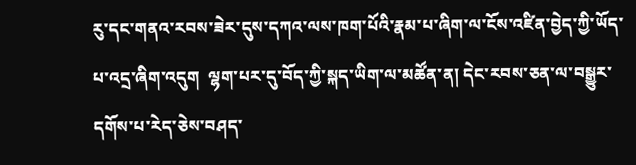རུ་དང་གནའ་རབས་ཟེར་དུས་དཀའ་ལས་ཁག་པོའི་རྣམ་པ་ཞིག་ལ་ངོས་འཛིན་བྱེད་ཀྱི་ཡོད་པ་འདྲ་ཞིག་འདུག  ལྷག་པར་དུ་བོད་ཀྱི་སྐད་ཡིག་ལ་མཚོན་ན། དེང་རབས་ཅན་ལ་བསྒྱུར་དགོས་པ་རེད་ཅེས་བཤད་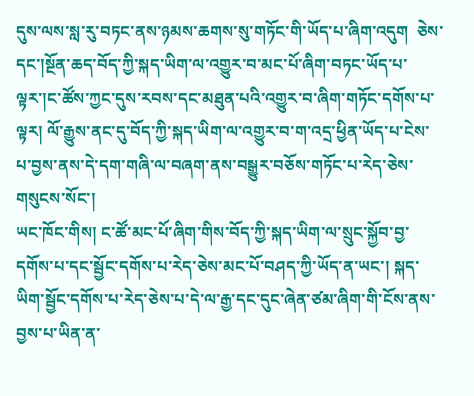དུས་ལས་སླ་རུ་བཏང་ནས་ཉམས་ཆགས་སུ་གཏོང་གི་ཡོད་པ་ཞིག་འདུག  ཅེས་དང་།སྔོན་ཆད་བོད་ཀྱི་སྐད་ཡིག་ལ་འགྱུར་བ་མང་པོ་ཞིག་བཏང་ཡོད་པ་ལྟར་།ང་ཚོས་ཀྱང་དུས་རབས་དང་མཐུན་པའི་འགྱུར་བ་ཞིག་གཏོང་དགོས་པ་ལྟར། ལོ་རྒྱུས་ནང་དུ་བོད་ཀྱི་སྐད་ཡིག་ལ་འགྱུར་བ་ག་འདྲ་ཕྱིན་ཡོད་པ་ངེས་པ་བྱས་ནས་དེ་དག་གཞི་ལ་བཞག་ནས་བསྒྱུར་བཅོས་གཏོང་པ་རེད་ཅེས་གསུངས་སོང་།
ཡང་ཁོང་གིས། ང་ཚོ་མང་པོ་ཞིག་གིས་བོད་ཀྱི་སྐད་ཡིག་ལ་སྲུང་སྐྱོབ་བྱ་དགོས་པ་དང་སྦྱོང་དགོས་པ་རེད་ཅེས་མང་པོ་བཤད་ཀྱི་ཡོད་ན་ཡང་། སྐད་ཡིག་སྦྱོང་དགོས་པ་རེད་ཅེས་པ་དེ་ལ་རྒྱ་དང་དུང་ཞེན་ཙམ་ཞིག་གི་ངོས་ནས་བྱས་པ་ཡིན་ན་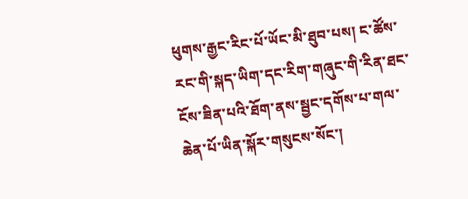ཕུགས་རྒྱང་རིང་པོ་ཡོང་མི་ཐུབ་པས། ང་ཚོས་རང་གི་སྐད་ཡིག་དང་རིག་གཞུང་གི་རིན་ཐང་ངོས་ཟིན་པའི་ཐོག་ནས་སྦྱང་དགོས་པ་གལ་ཆེན་པོ་ཡིན་སྐོར་གསུངས་སོང་།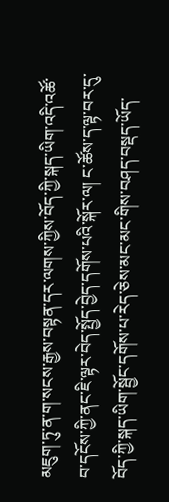མཇུག་ཏུ་ན་ག་སངས་རྒྱས་བསྟན་དར་ལགས་ཀྱིས་བོད་ཀྱི་སྐད་ཡིག་འདི་འཚོ་བ་དངོས་ཀྱི་ནང་ཇི་ལྟར་བེད་སྤྱོད་བྱེད་དགོས་པའི་སྐོར་ལ། ང་ཚོས་ད་ལྟ་བར་དུ་བོད་ཀྱི་སྐད་ཡིག་སྦྱོང་དགོས་པ་རེད་ཅེས་མང་མང་གིས་བཤད་བསྡད་ཡོད་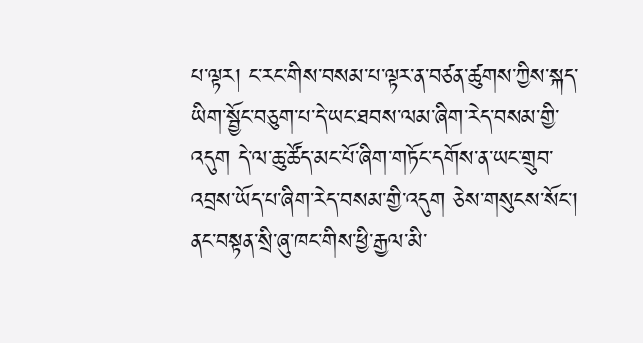པ་ལྟར། ང་རང་གིས་བསམ་པ་ལྟར་ན་བཙན་ཚུགས་ཀྱིས་སྐད་ཡིག་སྦྱོང་བཅུག་པ་དེ་ཡང་ཐབས་ལམ་ཞིག་རེད་བསམ་གྱི་འདུག དེ་ལ་ཆུ་ཚོད་མང་པོ་ཞིག་གཏོང་དགོས་ན་ཡང་གྲུབ་འབྲས་ཡོད་པ་ཞིག་རེད་བསམ་གྱི་འདུག ཅེས་གསུངས་སོང་།
ནང་བསྟན་སྲི་ཞུ་ཁང་གིས་ཕྱི་རྒྱལ་མི་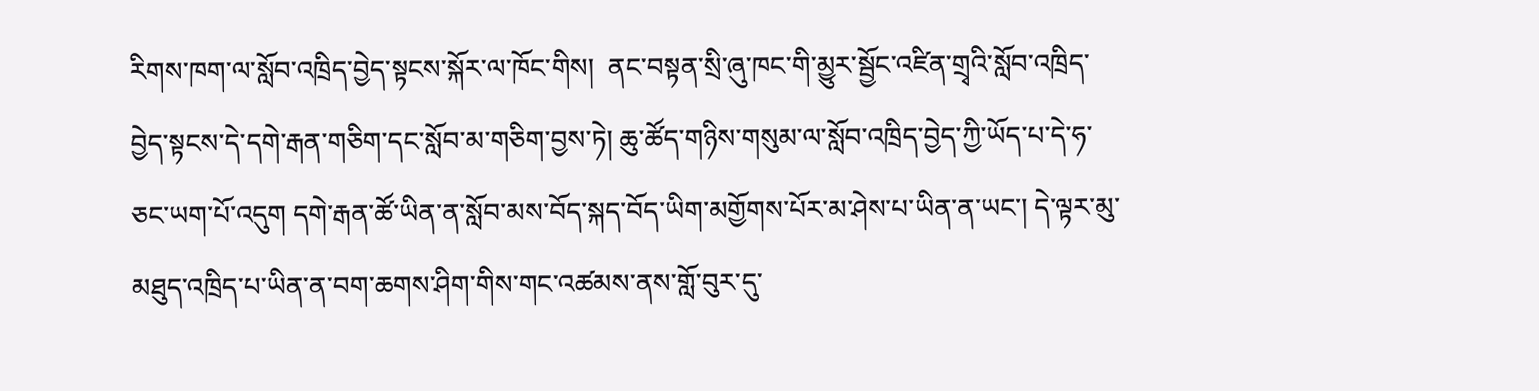རིགས་ཁག་ལ་སློབ་འཁྲིད་བྱེད་སྟངས་སྐོར་ལ་ཁོང་གིས།  ནང་བསྟན་སྲི་ཞུ་ཁང་གི་མྱུར་སྦྱོང་འཛིན་གྲྭའི་སློབ་འཁྲིད་བྱེད་སྟངས་དེ་དགེ་རྒན་གཅིག་དང་སློབ་མ་གཅིག་བྱས་ཏེ། ཆུ་ཚོད་གཉིས་གསུམ་ལ་སློབ་འཁྲིད་བྱེད་ཀྱི་ཡོད་པ་དེ་ཧ་ཅང་ཡག་པོ་འདུག དགེ་རྒན་ཚོ་ཡིན་ན་སློབ་མས་བོད་སྐད་བོད་ཡིག་མགྱོགས་པོར་མ་ཤེས་པ་ཡིན་ན་ཡང་། དེ་ལྟར་མུ་མཐུད་འཁྲིད་པ་ཡིན་ན་བག་ཆགས་ཤིག་གིས་གང་འཚམས་ནས་གློ་བུར་དུ་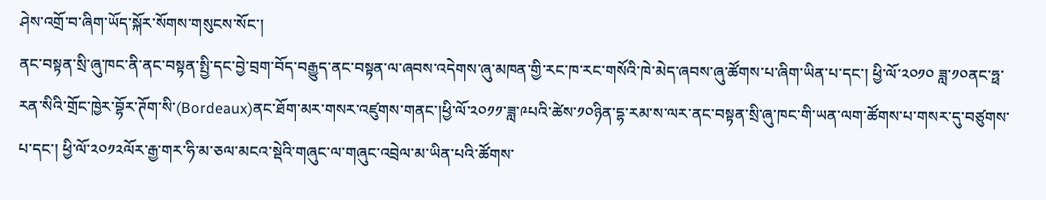ཤེས་འགྲོ་བ་ཞིག་ཡོད་སྐོར་སོགས་གསུངས་སོང་།
ནང་བསྟན་སྲི་ཞུ་ཁང་ནི་ནང་བསྟན་སྤྱི་དང་བྱེ་བྲག་བོད་བརྒྱུད་ནང་བསྟན་ལ་ཞབས་འདེགས་ཞུ་མཁན་གྱི་རང་ཁ་རང་གསོའི་ཁེ་མེད་ཞབས་ཞུ་ཚོགས་པ་ཞིག་ཡིན་པ་དང་། ཕྱི་ལོ་༢༠༡༠ ཟླ་༡༠ནང་ཧྥ་རན་སིའི་གྲོང་ཁྱེར་བྷོར་ཊོག་སི་(Bordeaux)ནང་ཐོག་མར་གསར་འཛུགས་གནང་།ཕྱི་ལོ་༢༠༡༡་ཟླ་༩པའི་ཚེས་༡༠ཉིན་དྷ་རམ་ས་ལར་ནང་བསྟན་སྲི་ཞུ་ཁང་གི་ཡན་ལག་ཚོགས་པ་གསར་དུ་བཙུགས་པ་དང་། ཕྱི་ལོ་༢༠༡༢ལོར་རྒྱ་གར་ཧི་མ་ཅལ་མངའ་སྡེའི་གཞུང་ལ་གཞུང་འབྲེལ་མ་ཡིན་པའི་ཚོགས་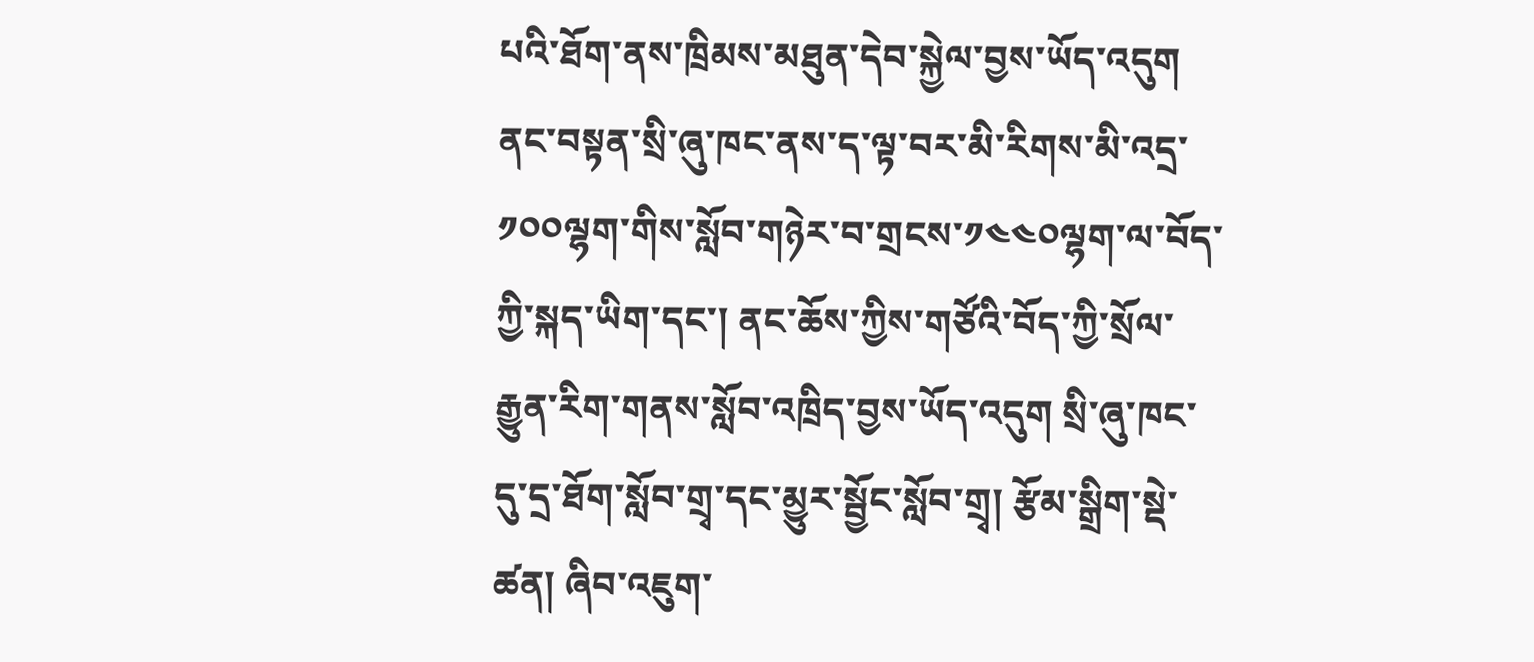པའི་ཐོག་ནས་ཁྲིམས་མཐུན་དེབ་སྐྱེལ་བྱས་ཡོད་འདུག
ནང་བསྟན་སྲི་ཞུ་ཁང་ནས་ད་ལྟ་བར་མི་རིགས་མི་འདྲ་༡༠༠ལྷག་གིས་སློབ་གཉེར་བ་གྲངས་༡༤༤༠ལྷག་ལ་བོད་ཀྱི་སྐད་ཡིག་དང་། ནང་ཆོས་ཀྱིས་གཙོའི་བོད་ཀྱི་སྲོལ་རྒྱུན་རིག་གནས་སློབ་འཁྲིད་བྱས་ཡོད་འདུག སྲི་ཞུ་ཁང་དུ་དྲ་ཐོག་སློབ་གྲྭ་དང་མྱུར་སྦྱོང་སློབ་གྲྭ། རྩོམ་སྒྲིག་སྡེ་ཚན། ཞིབ་འཇུག་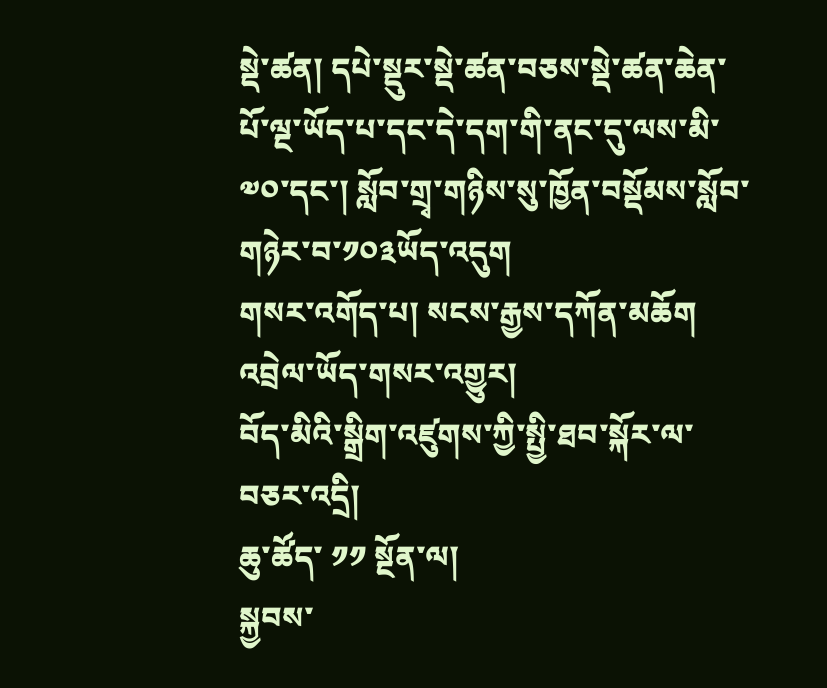སྡེ་ཚན། དཔེ་སྡུར་སྡེ་ཚན་བཅས་སྡེ་ཚན་ཆེན་པོ་ལྔ་ཡོད་པ་དང་དེ་དག་གི་ནང་དུ་ལས་མི་༧༠་དང་། སློབ་གྲྭ་གཉིས་སུ་ཁྱོན་བསྡོམས་སློབ་གཉེར་བ་༡༠༣ཡོད་འདུག
གསར་འགོད་པ། སངས་རྒྱས་དཀོན་མཆོག
འབྲེལ་ཡོད་གསར་འགྱུར།
བོད་མིའི་སྒྲིག་འཛུགས་ཀྱི་སྤྱི་ཐབ་སྐོར་ལ་བཅར་འདྲི།
ཆུ་ཚོད་ ༡༡ སྔོན་ལ།
སྐྱབས་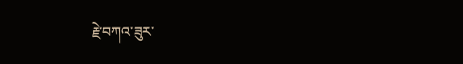རྗེ་བཀའ་ཟུར་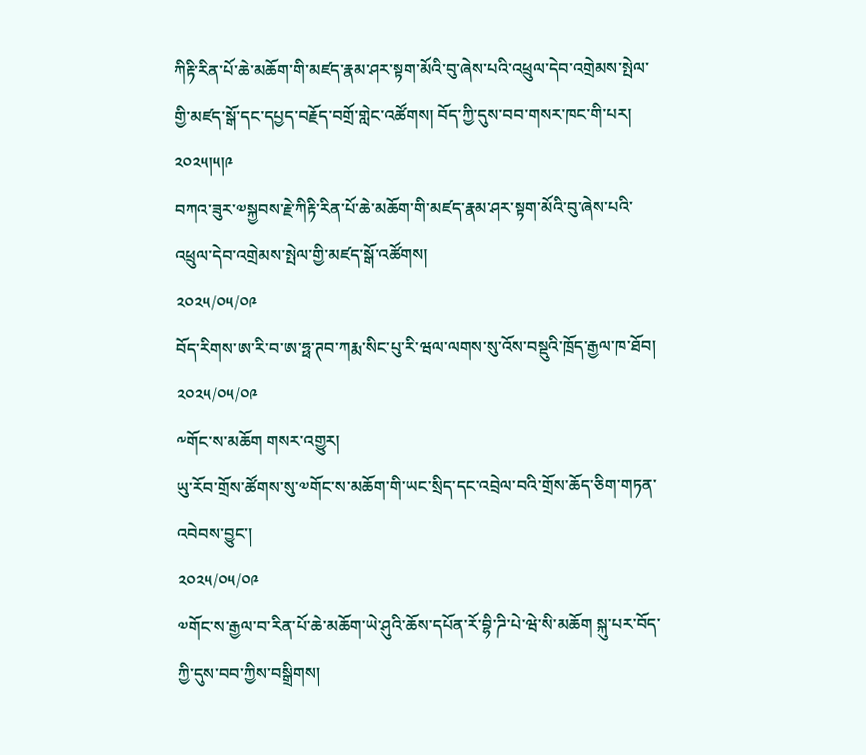ཀིརྟི་རིན་པོ་ཆེ་མཆོག་གི་མཛད་རྣམ་ཤར་སྟག་མོའི་བུ་ཞེས་པའི་འཕྲུལ་དེབ་འགྲེམས་སྤེལ་གྱི་མཛད་སྒོ་དང་དཔྱད་བརྗོད་བགྲོ་གླེང་འཚོགས། བོད་ཀྱི་དུས་བབ་གསར་ཁང་གི་པར། ༢༠༢༥།༥།༩
བཀའ་ཟུར་༧སྐྱབས་རྗེ་ཀིརྟི་རིན་པོ་ཆེ་མཆོག་གི་མཛད་རྣམ་ཤར་སྟག་མོའི་བུ་ཞེས་པའི་འཕྲུལ་དེབ་འགྲེམས་སྤེལ་གྱི་མཛད་སྒོ་འཚོགས།
༢༠༢༥/༠༥/༠༩
བོད་རིགས་ཨ་རི་བ་ཨ་ཧྥ་ཊབ་ཀརྨ་སིང་པུ་རི་ཝལ་ལགས་སུ་འོས་བསྡུའི་ཁྲོད་རྒྱལ་ཁ་ཐོབ།
༢༠༢༥/༠༥/༠༩
༸གོང་ས་མཆོག གསར་འགྱུར།
ཡུ་རོབ་གྲོས་ཚོགས་སུ་༧གོང་ས་མཆོག་གི་ཡང་སྲིད་དང་འབྲེལ་བའི་གྲོས་ཆོད་ཅིག་གཏན་འབེབས་བྱུང་།
༢༠༢༥/༠༥/༠༩
༧གོང་ས་རྒྱལ་བ་རིན་པོ་ཆེ་མཆོག་ཡེ་ཤུའི་ཆོས་དཔོན་རོ་བྷི་ཌི་པེ་ཝེ་སི་མཆོག སྐུ་པར་བོད་ཀྱི་དུས་བབ་ཀྱིས་བསྒྲིགས།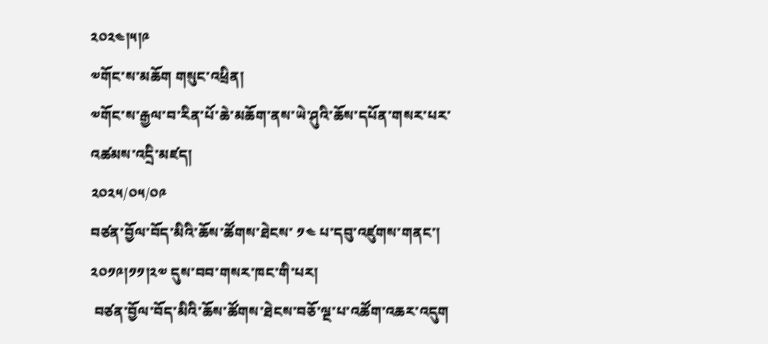༢༠༢༤།༥།༩
༧གོང་ས་མཆོག གསུང་འཕྲིན།
༧གོང་ས་རྒྱལ་བ་རིན་པོ་ཆེ་མཆོག་ནས་ཡེ་ཤུའི་ཆོས་དཔོན་གསར་པར་འཚམས་འདྲི་མཛད།
༢༠༢༥/༠༥/༠༩
བཙན་བྱོལ་བོད་མིའི་ཆོས་ཚོགས་ཐེངས་ ༡༤ པ་དབུ་འཛུགས་གནང་། ༢༠༡༩།༡༡།༢༧ དུས་བབ་གསར་ཁང་གི་པར།
 བཙན་བྱོལ་བོད་མིའི་ཆོས་ཚོགས་ཐེངས་བཅོ་ལྔ་པ་འཚོག་འཆར་འདུག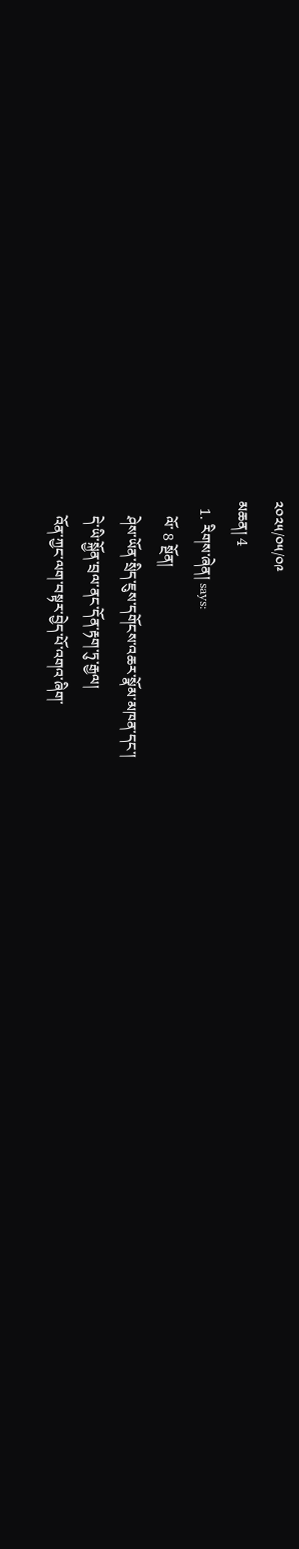༢༠༢༥/༠༥/༠༩
མཆན། 4
  1. རིགས་ཞེན། says:
    ལོ་ 8 སྔོན།
    ཤེས་ཡོན་སྲིད་ཇུས་དགོངས་འཆར་སྣོམ་མཁན་དང་།
    དེ་ཡི་སྐྱོན་བྲལ་ནང་དོན་རྟག་ཏུ་རྒྱལ།
    འོན་ཀྱང་ལག་བསྟར་བྱེད་པོ་འགའ་ཞིག་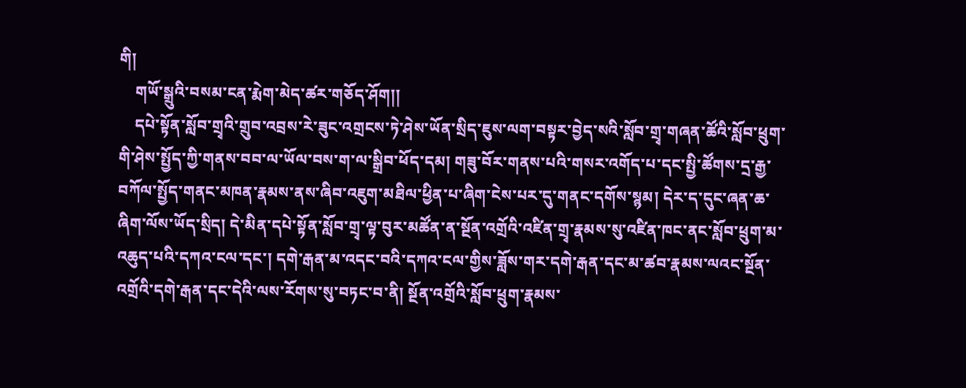གི།
    གཡོ་སྒྲུའི་བསམ་ངན་རྨེག་མེད་ཚར་གཅོད་ཤོག།།
    དཔེ་སྟོན་སློབ་གྲྭའི་གྲུབ་འབྲས་རེ་ཟུང་འགྲངས་ཏེ་ཤེས་ཡོན་སྲིད་ཇུས་ལག་བསྟར་བྱེད་སའི་སློབ་གྲྭ་གཞན་ཚོའི་སློབ་ཕྲུག་གི་ཤེས་སྤྱོད་ཀྱི་གནས་བབ་ལ་ཡོལ་བས་ག་ལ་སྒྲིབ་ཕོད་དམ། གཟུ་བོར་གནས་པའི་གསར་འགོད་པ་དང་སྤྱི་ཚོགས་དྲ་རྒྱ་བཀོལ་སྤྱོད་གནང་མཁན་རྣམས་ནས་ཞིབ་འཇུག་མཐིལ་ཕྱིན་པ་ཞིག་ངེས་པར་དུ་གནང་དགོས་སྙམ། དེར་ད་དུང་ཞན་ཆ་ཞིག་ལོས་ཡོད་སྲིད། དེ་མིན་དཔེ་སྟོན་སློབ་གྲྭ་ལྟ་བུར་མཚོན་ན་སྔོན་འགྲོའི་འཛིན་གྲྭ་རྣམས་སུ་འཛིན་ཁང་ནང་སློབ་ཕྲུག་མ་འཆུད་པའི་དཀའ་ངལ་དང་། དགེ་རྒན་མ་འདང་བའི་དཀའ་ངལ་གྱིས་ཟློས་གར་དགེ་རྒན་དང་མ་ཚབ་རྣམས་ལའང་སྔོན་འགྲོའི་དགེ་རྒན་དང་དེའི་ལས་རོགས་སུ་བཏང་བ་ནི། སྔོན་འགྲོའི་སློབ་ཕྲུག་རྣམས་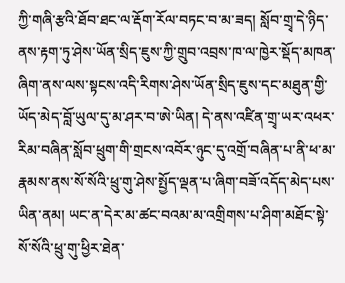ཀྱི་གཞི་རྩའི་ཐོབ་ཐང་ལ་རྡོག་རོལ་བཏང་བ་མ་ཟད། སློབ་གྲྭ་དེ་ཉིད་ནས་རྟག་ཏུ་ཤེས་ཡོན་སྲིད་ཇུས་ཀྱི་གྲུབ་འབྲས་ཁ་ལ་ཁྱེར་སྡོད་མཁན་ཞིག་ནས་ལས་སྟངས་འདི་རིགས་ཤེས་ཡོན་སྲིད་ཇུས་དང་མཐུན་གྱི་ཡོད་མེད་བློ་ཡུལ་དུ་མ་ཤར་བ་ཨེ་ཡིན། དེ་ནས་འཛིན་གྲྭ་ཡར་འཕར་རིམ་བཞིན་སློབ་ཕྲུག་གི་གྲངས་འབོར་ཉུང་དུ་འགྲོ་བཞིན་པ་ནི་ཕ་མ་རྣམས་ནས་སོ་སོའི་ཕྲུ་གུ་ཤེས་སྤྱོད་ལྡན་པ་ཞིག་བཟོ་འདོད་མེད་པས་ཡིན་ནམ། ཡང་ན་དེར་མ་ཚང་བའམ་མ་འགྲིགས་པ་ཤིག་མཐོང་སྟེ་སོ་སོའི་ཕྲུ་གུ་ཕྱིར་ཐེན་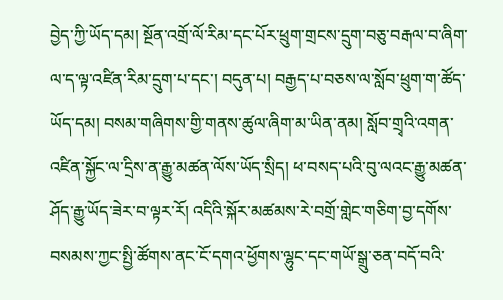བྱེད་ཀྱི་ཡོད་དམ། སྔོན་འགྲོ་ལོ་རིམ་དང་པོར་ཕྲུག་གྲངས་དྲུག་བཅུ་བརྒལ་བ་ཞིག་ལ་ད་ལྟ་འཛིན་རིམ་དྲུག་པ་དང་། བདུན་པ། བརྒྱད་པ་བཅས་ལ་སློབ་ཕྲུག་ག་ཚོད་ཡོད་དམ། བསམ་གཞིགས་གྱི་གནས་ཚུལ་ཞིག་མ་ཡིན་ནམ། སློབ་གྲྭའི་འགན་འཛིན་སྐྱོང་ལ་དྲིས་ན་རྒྱུ་མཚན་ལོས་ཡོད་སྲིད། ཕ་བསད་པའི་བུ་ལའང་རྒྱུ་མཚན་ཤོད་རྒྱུ་ཡོད་ཟེར་བ་ལྟར་རོ། འདིའི་སྐོར་མཚམས་རེ་བགྲོ་གླེང་གཅིག་བྱ་དགོས་བསམས་ཀྱང་སྤྱི་ཚོགས་ནང་ངོ་དགའ་ཕྱོགས་ལྷུང་དང་གཡོ་སྒྲུ་ཅན་བདོ་བའི་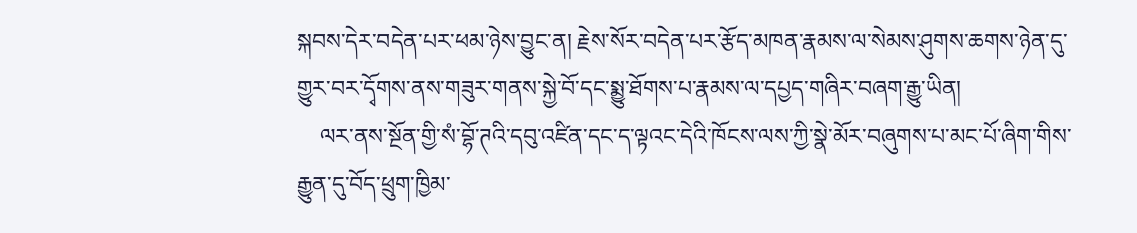སྐབས་དེར་བདེན་པར་ཕམ་ཉེས་བྱུང་ན། རྗེས་སོར་བདེན་པར་རྩོད་མཁན་རྣམས་ལ་སེམས་ཤུགས་ཆགས་ཉེན་དུ་གྱུར་བར་དྭོགས་ནས་གཟུར་གནས་སྐྱེ་བོ་དང་སྨྱུ་ཐོགས་པ་རྣམས་ལ་དཔྱད་གཞིར་བཞག་རྒྱུ་ཡིན།
    ལར་ནས་སྔོན་གྱི་སཾ་བྷོ་ཊའི་དབུ་འཛིན་དང་ད་ལྟའང་དེའི་ཁོངས་ལས་ཀྱི་སྣེ་མོར་བཞུགས་པ་མང་པོ་ཞིག་གིས་རྒྱུན་དུ་བོད་ཕྲུག་ཁྱིམ་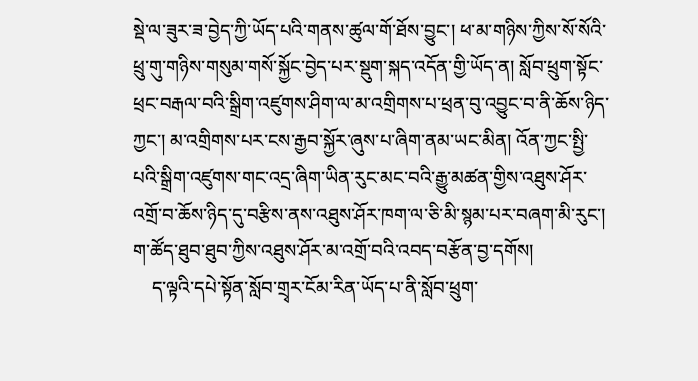སྡེ་ལ་ཟུར་ཟ་བྱེད་ཀྱི་ཡོད་པའི་གནས་ཚུལ་གོ་ཐོས་བྱུང་། ཕ་མ་གཉིས་ཀྱིས་སོ་སོའི་ཕྲུ་གུ་གཉིས་གསུམ་གསོ་སྐྱོང་བྱེད་པར་སྡུག་སྐད་འདོན་གྱི་ཡོད་ན། སློབ་ཕྲུག་སྟོང་ཕྲང་བརྒལ་བའི་སྒྲིག་འཛུགས་ཤིག་ལ་མ་འགྲིགས་པ་ཕྲན་བུ་འབྱུང་བ་ནི་ཆོས་ཉིད་ཀྱང་། མ་འགྲིགས་པར་ངས་རྒྱབ་སྐྱོར་ཞུས་པ་ཞིག་ནམ་ཡང་མིན། འོན་ཀྱང་སྤྱི་པའི་སྒྲིག་འཛུགས་གང་འདྲ་ཞིག་ཡིན་རུང་མང་བའི་རྒྱུ་མཚན་གྱིས་འཐུས་ཤོར་འགྲོ་བ་ཆོས་ཉིད་དུ་བརྩིས་ནས་འཐུས་ཤོར་ཁག་ལ་ཅི་མི་སྙམ་པར་བཞག་མི་རུང་། ག་ཚོད་ཐུབ་ཐུབ་ཀྱིས་འཐུས་ཤོར་མ་འགྲོ་བའི་འབད་བརྩོན་བྱ་དགོས།
    ད་ལྟའི་དཔེ་སྟོན་སློབ་གྲྭར་ངོམ་རིན་ཡོད་པ་ནི་སློབ་ཕྲུག་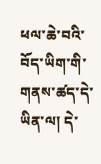ཕལ་ཆེ་བའི་བོད་ཡིག་གི་གནས་ཚད་དེ་ཡིན་ལ། དེ་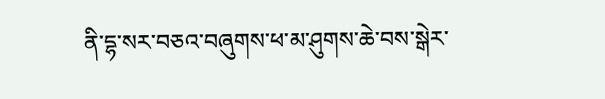ནི་དྷ་སར་བཅའ་བཞུགས་ཕ་མ་ཤུགས་ཆེ་བས་སྒེར་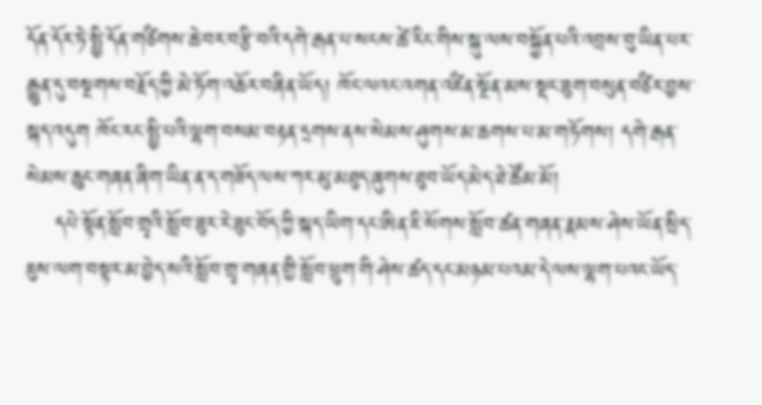དོན་དོར་ཏེ་སྤྱི་དོན་གཙིགས་ཆེ་བར་བརྩི་བའི་དགེ་རྒན་པ་སངས་ཚེ་རིང་གིས་སྐུ་ལས་བསྐྱོན་པའི་འབྲས་བུ་ཡིན་པར་རྒྱུན་དུ་བསྔགས་བརྗོད་ཀྱི་མེ་ཏོག་འཆོར་བཞིན་ཡོད། ཁོང་ལའང་འགན་འཛིན་སྔོན་མས་སྡང་ཟུག་བསུན་བཙིར་བྱས་སྐད་འདུག ཁོང་རང་སྤྱི་པའི་ལྷག་བསམ་བརྟན་དྲགས་ནས་སེམས་ཤུགས་མ་ཆགས་པ་མ་གཏོགས། དགེ་རྒན་སེམས་ཆུང་གཞན་ཞིག་ཡིན་ན་ད་གཟོད་ལས་ཀར་མུ་མཐུད་ཞུགས་ཐུབ་ཡོད་མེད་ཐེ་ཚོམ་མོ།
    དཔེ་སྟོན་སློབ་གྲྭའི་སློབ་ཟུར་རེ་ཟུང་བོད་ཀྱི་སྐད་ཡིག་དང་ཨིན་ཇི་སོགས་སློབ་ཚན་གཞན་རྣམས་ཤེས་ཡོན་སྲིད་ཇུས་ལག་བསྟར་མ་བྱེད་སའི་སློབ་གྲྭ་གཞན་གྱི་སློབ་ཕྲུག་གི་ཤེས་ཚད་དང་མཉམ་པའམ་དེ་ལས་ལྷག་པའང་ཡོད་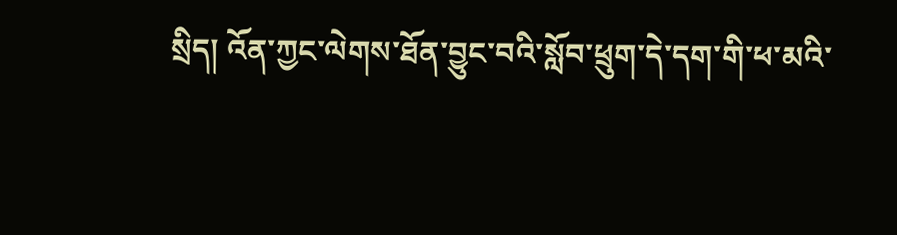སྲིད། འོན་ཀྱང་ལེགས་ཐོན་བྱུང་བའི་སློབ་ཕྲུག་དེ་དག་གི་ཕ་མའི་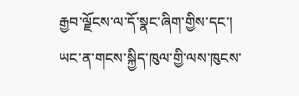རྒྱབ་ལྗོངས་ལ་དོ་སྣང་ཞིག་གྱིས་དང་། ཡང་ན་གངས་སྐྱིད་ཁུལ་གྱི་ལས་ཁུངས་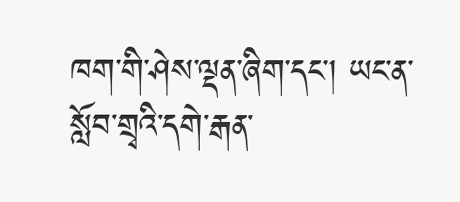ཁག་གི་ཤེས་ལྡན་ཞིག་དང་། ཡང་ན་སློབ་གྲྭའི་དགེ་རྒན་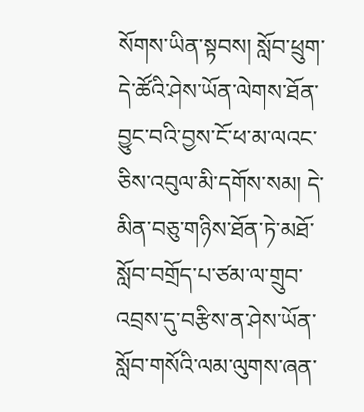སོགས་ཡིན་སྟབས། སློབ་ཕྲུག་དེ་ཚོའི་ཤེས་ཡོན་ལེགས་ཐོན་བྱུང་བའི་བྱས་ངོ་ཕ་མ་ལའང་ཅིས་འབུལ་མི་དགོས་སམ། དེ་མིན་བཅུ་གཉིས་ཐོན་ཏེ་མཐོ་སློབ་བགྲོད་པ་ཙམ་ལ་གྲུབ་འབྲས་དུ་བརྩིས་ན་ཤེས་ཡོན་སློབ་གསོའི་ལམ་ལུགས་ཞན་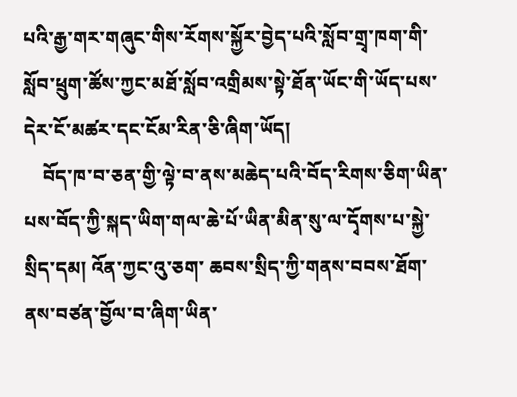པའི་རྒྱ་གར་གཞུང་གིས་རོགས་སྐྱོར་བྱེད་པའི་སློབ་གྲྭ་ཁག་གི་སློབ་ཕྲུག་ཚོས་ཀྱང་མཐོ་སློབ་འགྲིམས་སྟེ་ཐོན་ཡོང་གི་ཡོད་པས་དེར་ངོ་མཚར་དང་ངོམ་རིན་ཅི་ཞིག་ཡོད།
    བོད་ཁ་བ་ཅན་གྱི་ལྟེ་བ་ནས་མཆེད་པའི་བོད་རིགས་ཅིག་ཡིན་པས་བོད་ཀྱི་སྐད་ཡིག་གལ་ཆེ་པོ་ཡིན་མིན་སུ་ལ་དྭོགས་པ་སྐྱེ་སྲིད་དམ། འོན་ཀྱང་འུ་ཅག་ ཆབས་སྲིད་ཀྱི་གནས་བབས་ཐོག་ནས་བཙན་བྱོལ་བ་ཞིག་ཡིན་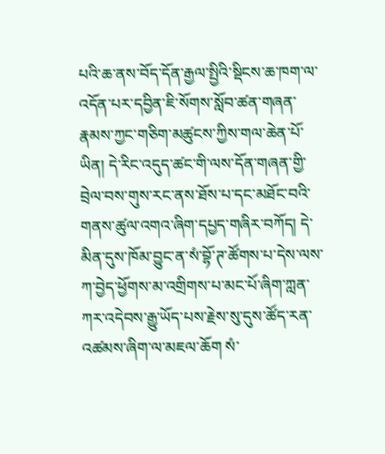པའི་ཆ་ནས་བོད་དོན་རྒྱལ་སྤྱིའི་སྡིངས་ཆ་ཁག་ལ་འདོན་པར་དབྱིན་ཇི་སོགས་སློབ་ཚན་གཞན་རྣམས་ཀྱང་གཅིག་མཚུངས་ཀྱིས་གལ་ཆེན་པོ་ཡིན། དེ་རིང་འདུད་ཚང་གི་ལས་དོན་གཞན་གྱི་བྲེལ་བས་གུས་རང་ནས་ཐོས་པ་དང་མཐོང་བའི་གནས་ཚུལ་འགའ་ཞིག་དཔྱད་གཞིར་བཀོད། དེ་མིན་དུས་ཁོམ་བྱུང་ན་སཾ་བྷོ་ཊ་ཚོགས་པ་དེས་ལས་ཀ་བྱེད་ཕྱོགས་མ་འགྲིགས་པ་མང་པོ་ཞིག་ཀླན་ཀར་འདེབས་རྒྱུ་ཡོད་པས་རྗེས་སུ་དུས་ཚོད་རན་འཚམས་ཞིག་ལ་མཇལ་ཆོག སཾ་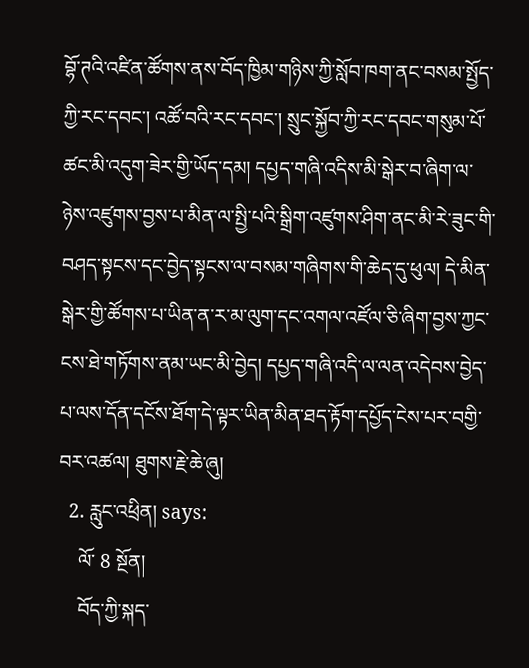བྷོ་ཊའི་འཛིན་ཚོགས་ནས་བོད་ཁྱིམ་གཉིས་ཀྱི་སློབ་ཁག་ནང་བསམ་སྤྱོད་ཀྱི་རང་དབང་། འཚོ་བའི་རང་དབང་། སྲུང་སྐྱོབ་ཀྱི་རང་དབང་གསུམ་པོ་ཚང་མི་འདུག་ཟེར་གྱི་ཡོད་དམ། དཔྱད་གཞི་འདིས་མི་སྒེར་བ་ཞིག་ལ་ཉེས་འཛུགས་བྱས་པ་མིན་ལ་སྤྱི་པའི་སྒྲིག་འཛུགས་ཤིག་ནང་མི་རེ་ཟུང་གི་བཤད་སྟངས་དང་བྱེད་སྟངས་ལ་བསམ་གཞིགས་གི་ཆེད་དུ་ཕུལ། དེ་མིན་སྒེར་གྱི་ཚོགས་པ་ཡིན་ན་ར་མ་ལུག་དང་འགལ་འཛོལ་ཅི་ཞིག་བྱས་ཀྱང་ངས་ཐེ་གཏོགས་ནམ་ཡང་མི་བྱེད། དཔྱད་གཞི་འདི་ལ་ལན་འདེབས་བྱེད་པ་ལས་དོན་དངོས་ཐོག་དེ་ལྟར་ཡིན་མིན་ཐད་རྟོག་དཔྱོད་ངེས་པར་བགྱི་བར་འཚལ། ཐུགས་རྗེ་ཆེ་ཞུ།
  2. རླུང་འཕྲིན། says:
    ལོ་ 8 སྔོན།
    བོད་ཀྱི་སྐད་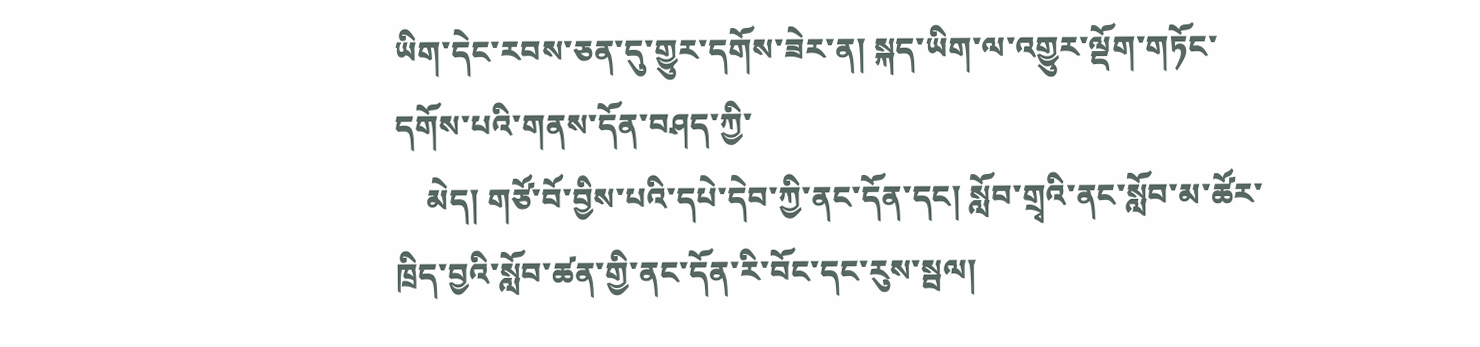ཡིག་དེང་རབས་ཅན་དུ་གྱུར་དགོས་ཟེར་ན། སྐད་ཡིག་ལ་འགྱུར་ལྡོག་གཏོང་དགོས་པའི་གནས་དོན་བཤད་ཀྱི་
    མེད། གཙོ་བོ་བྱིས་པའི་དཔེ་དེབ་ཀྱི་ནང་དོན་དང། སློབ་གྲྭའི་ནང་སློབ་མ་ཚོར་ཁྲིད་བྱའི་སློབ་ཚན་གྱི་ནང་དོན་རི་བོང་དང་རུས་སྦལ།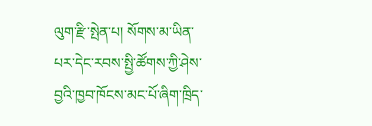ལུག་རྫི་སྤེན་པ། སོགས་མ་ཡིན་པར་དེང་རབས་སྤྱི་ཚོགས་ཀྱི་ཤེས་བྱའི་ཁྱབ་ཁོངས་མང་པོ་ཞིག་ཁྲིད་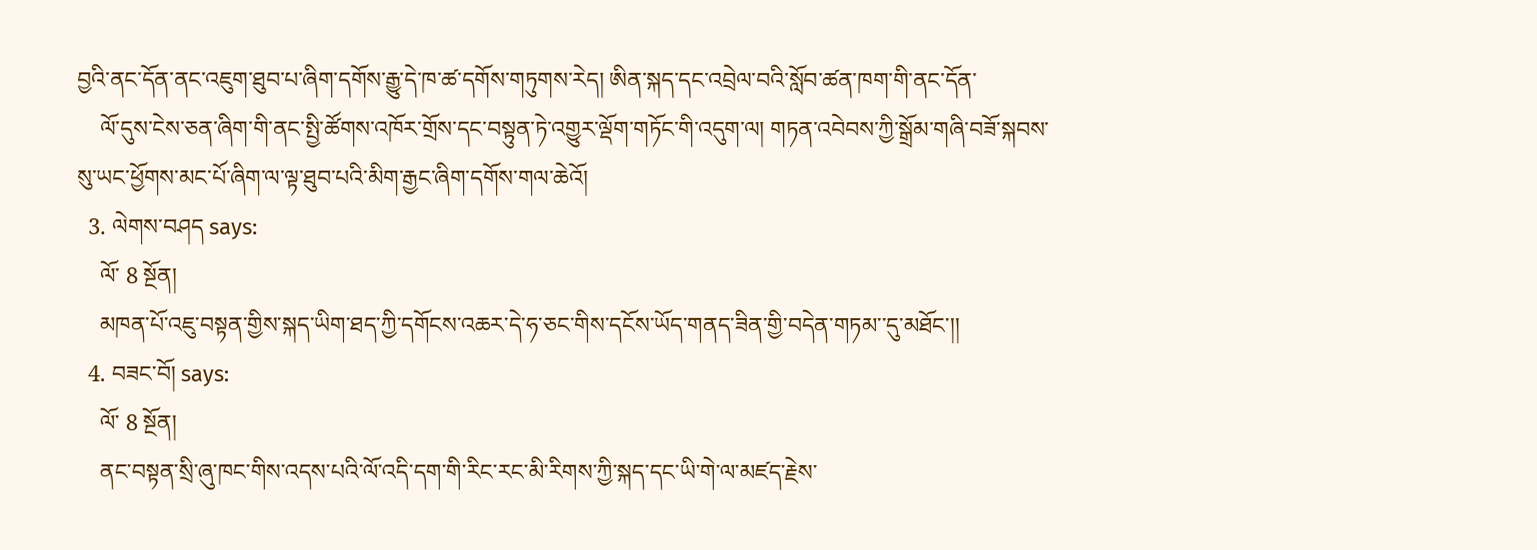བྱའི་ནང་དོན་ནང་འཇུག་ཐུབ་པ་ཞིག་དགོས་རྒྱུ་དེ་ཁ་ཚ་དགོས་གཏུགས་རེད། ཨིན་སྐད་དང་འབྲེལ་བའི་སློབ་ཚན་ཁག་གི་ནང་དོན་
    ལོ་དུས་ངེས་ཅན་ཞིག་གི་ནང་སྤྱི་ཚོགས་འཁོར་གྲོས་དང་བསྟུན་ཏེ་འགྱུར་ལྡོག་གཏོང་གི་འདུག་ལ། གཏན་འབེབས་ཀྱི་སྒྲོམ་གཞི་བཟོ་སྐབས་སུ་ཡང་ཕྱོགས་མང་པོ་ཞིག་ལ་ལྟ་ཐུབ་པའི་མིག་རྒྱང་ཞིག་དགོས་གལ་ཆེའོ།
  3. ལེགས་བཤད says:
    ལོ་ 8 སྔོན།
    མཁན་པོ་འཇུ་བསྟན་གྱིས་སྐད་ཡིག་ཐད་ཀྱི་དགོངས་འཆར་དེ་ཧ་ཅང་གིས་དངོས་ཡོད་གནད་ཟིན་གྱི་བདེན་གཏམ་་དུ་མཐོང་།།
  4. བཟང་བོ། says:
    ལོ་ 8 སྔོན།
    ནང་བསྟན་སྲི་ཞུ་ཁང་གིས་འདས་པའི་ལོ་འདི་དག་གི་རིང་རང་མི་རིགས་ཀྱི་སྐད་དང་ཡི་གེ་ལ་མཛད་རྗེས་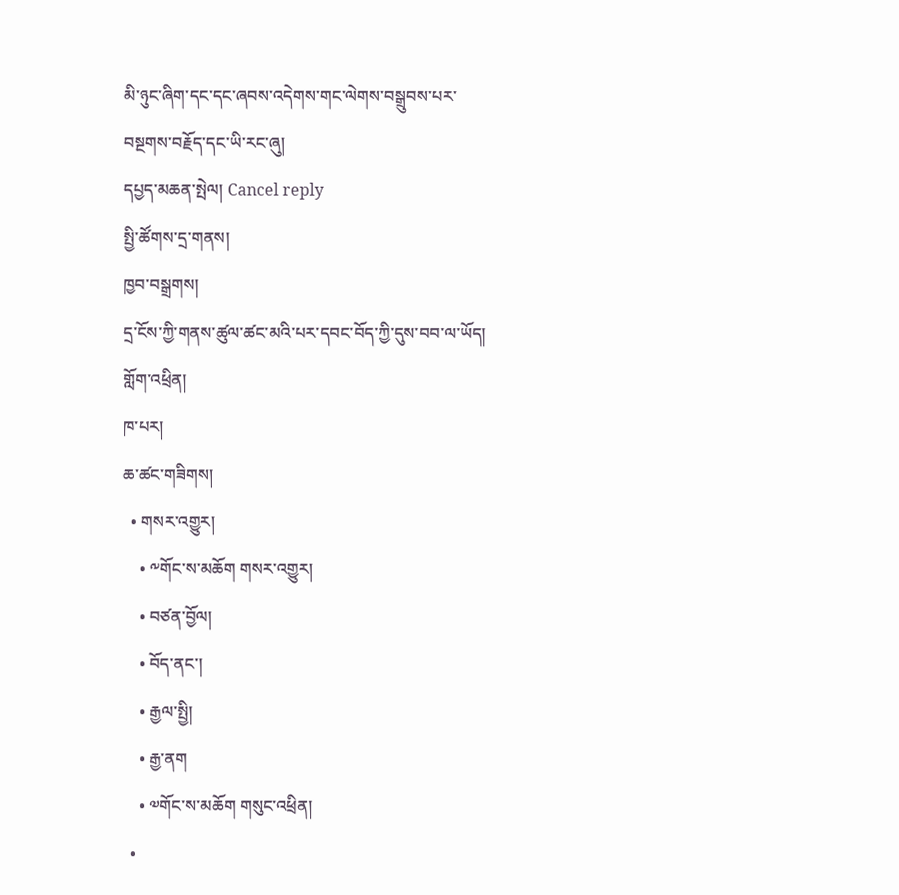མི་ཉུང་ཞིག་དང་དང་ཞབས་འདེགས་གང་ལེགས་བསྒྲུབས་པར་བསྔགས་བརྗོད་དང་ཡི་རང་ཞུ།
དཔྱད་མཆན་སྤེལ། Cancel reply
སྤྱི་ཚོགས་དྲ་གནས།
ཁྱབ་བསྒྲགས།
དྲ་ངོས་ཀྱི་གནས་ཚུལ་ཚང་མའི་པར་དབང་བོད་ཀྱི་དུས་བབ་ལ་ཡོད།
གློག་འཕྲིན།
ཁ་པར།
ཆ་ཚང་གཟིགས།
  • གསར་འགྱུར།
    • ༸གོང་ས་མཆོག གསར་འགྱུར།
    • བཙན་བྱོལ།
    • བོད་ནང་།
    • རྒྱལ་སྤྱི།
    • རྒྱ་ནག
    • ༧གོང་ས་མཆོག གསུང་འཕྲིན།
  •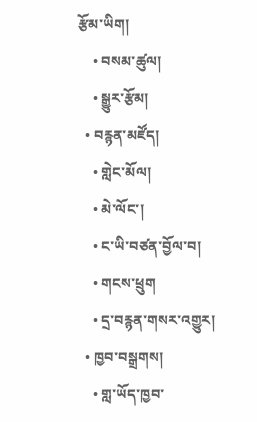རྩོམ་ཡིག།
    • བསམ་ཚུལ།
    • སྒྱུར་རྩོམ།
  • བརྙན་མཛོད།
    • གླེང་མོལ།
    • མེ་ལོང་།
    • ང་ཡི་བཙན་བྱོལ་བ།
    • གངས་ཕྲུག
    • དྲ་བརྙན་གསར་འགྱུར།
  • ཁྱབ་བསྒྲགས།
    • གླ་ཡོད་ཁྱབ་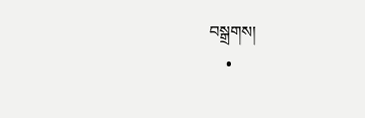བསྒྲགས།
    •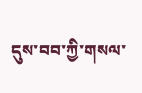དུས་བབ་ཀྱི་གསལ་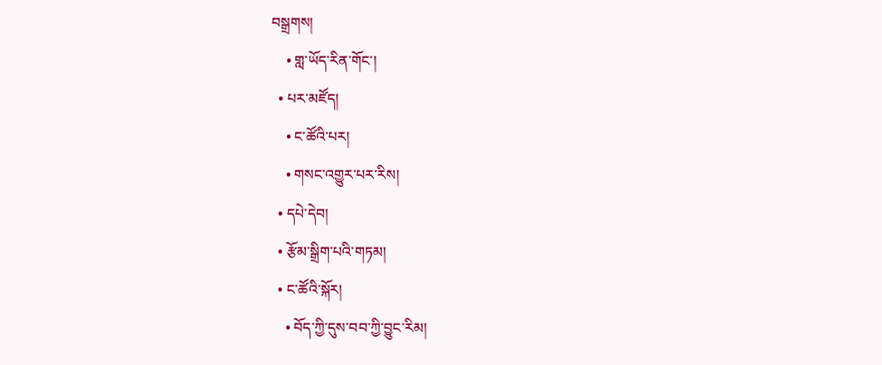བསྒྲགས།
    • གླ་ཡོད་རིན་གོང་།
  • པར་མཛོད།
    • ང་ཚོའི་པར།
    • གསང་འགྱུར་པར་རིས།
  • དཔེ་དེབ།
  • རྩོམ་སྒྲིག་པའི་གཏམ།
  • ང་ཚོའི་སྐོར།
    • བོད་ཀྱི་དུས་བབ་ཀྱི་བྱུང་རིམ།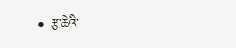• རྩ་ཆེའི་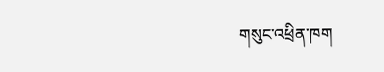གསུང་འཕྲིན་ཁག